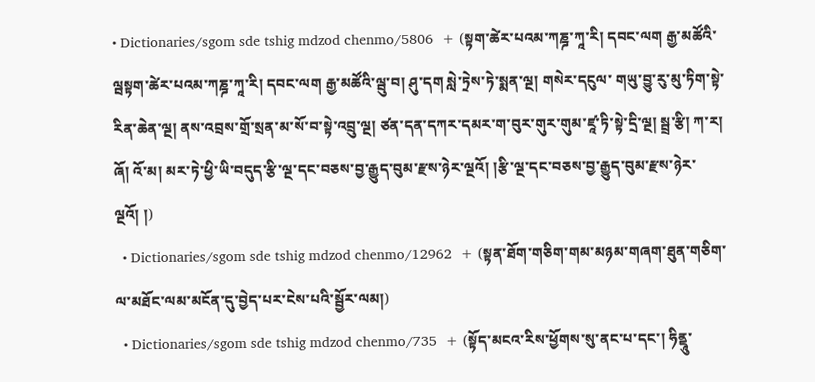• Dictionaries/sgom sde tshig mdzod chenmo/5806  + (སྟག་ཚེར་པའམ་ཀཎྜ་ཀཱ་རི། དབང་ལག རྒྱ་མཚོའི་ལྦསྟག་ཚེར་པའམ་ཀཎྜ་ཀཱ་རི། དབང་ལག རྒྱ་མཚོའི་ལྦུ་བ། ཤུ་དག སླེ་ཏྲེས་ཏེ་སྨན་ལྔ། གསེར་དངུལ་ གཡུ་བྱུ་རུ་མུ་ཏིག་སྟེ་རིན་ཆེན་ལྔ། ནས་འབྲས་གྲོ་སྲན་མ་སོ་བ་སྟེ་འབྲུ་ལྔ། ཙན་དན་དཀར་དམར་ག་བུར་གུར་གུམ་ཛཱ་ཏི་སྟེ་དྲི་ལྔ། སྦྲ་རྩི། ཀ་ར། ཞོ། འོ་མ། མར་ཏེ་ཕྱི་ཡི་བདུད་རྩི་ལྔ་དང་བཅས་བྱ་རྒྱུད་བུམ་རྫས་ཉེར་ལྔའོ། །རྩི་ལྔ་དང་བཅས་བྱ་རྒྱུད་བུམ་རྫས་ཉེར་ལྔའོ། །)
  • Dictionaries/sgom sde tshig mdzod chenmo/12962  + (སྟན་ཐོག་གཅིག་གམ་མཉམ་གཞག་ཐུན་གཅིག་ལ་མཐོང་ལམ་མངོན་དུ་བྱེད་པར་ངེས་པའི་སྦྱོར་ལམ།)
  • Dictionaries/sgom sde tshig mdzod chenmo/735  + (སྟོད་མངའ་རིས་ཕྱོགས་སུ་ནང་པ་དང་། ཧིནྡཱུ་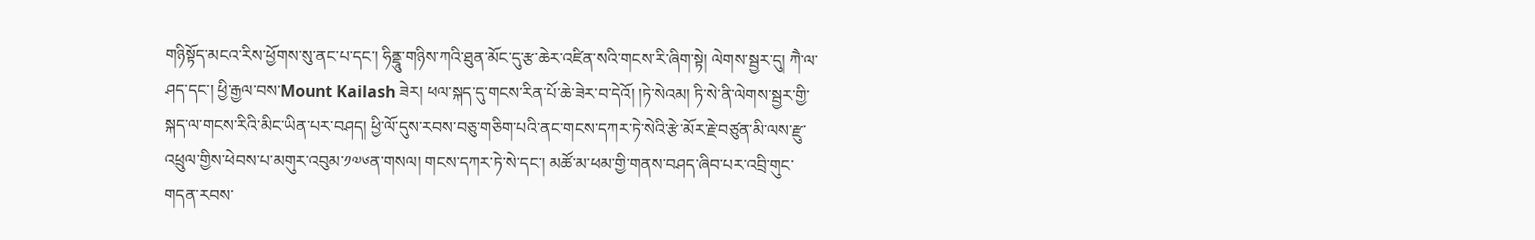གཉིསྟོད་མངའ་རིས་ཕྱོགས་སུ་ནང་པ་དང་། ཧིནྡཱུ་གཉིས་ཀའི་ཐུན་མོང་དུ་རྩ་ཆེར་འཛིན་སའི་གངས་རི་ཞིག་སྟེ། ལེགས་སྦྱར་དུ། ཀཻ་ལ་ཤད་དང་། ཕྱི་རྒྱལ་བས་Mount Kailash ཟེར། ཕལ་སྐད་དུ་གངས་རིན་པོ་ཆེ་ཟེར་བ་དེའོ། །ཏེ་སེའམ། ཏི་སེ་ནི་ལེགས་སྦྱར་གྱི་སྐད་ལ་གངས་རིའི་མིང་ཡིན་པར་བཤད། ཕྱི་ལོ་དུས་རབས་བཅུ་གཅིག་པའི་ནང་གངས་དཀར་ཏེ་སེའི་རྩེ་མོར་རྗེ་བཙུན་མི་ལས་རྫུ་འཕྲུལ་གྱིས་ཕེབས་པ་མགུར་འབུམ་༡༧༦ན་གསལ། གངས་དཀར་ཏེ་སེ་དང་། མཚོ་མ་ཕམ་གྱི་གནས་བཤད་ཞིབ་པར་འབྲི་གུང་གདན་རབས་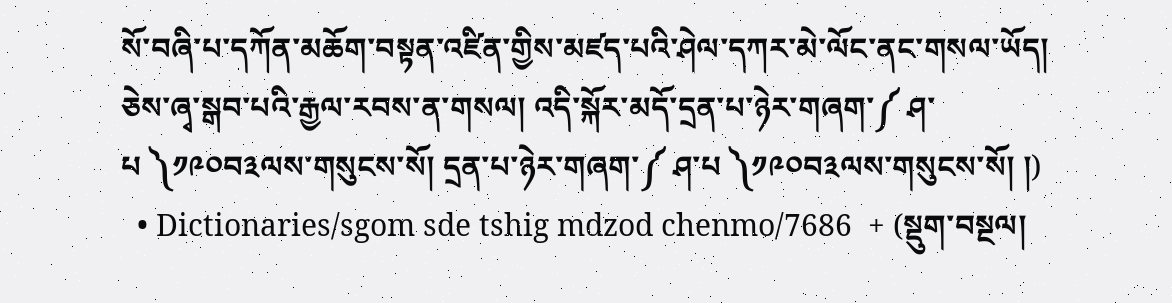སོ་བཞི་པ་དཀོན་མཆོག་བསྟན་འཛིན་གྱིས་མཛད་པའི་ཤེལ་དཀར་མེ་ལོང་ནང་གསལ་ཡོད། ཅེས་ཞྭ་སྒབ་པའི་རྒྱལ་རབས་ན་གསལ། འདི་སྐོར་མདོ་དྲན་པ་ཉེར་གཞག་༼ ཤ་པ ༽༡༩༠བ༣ལས་གསུངས་སོ། དྲན་པ་ཉེར་གཞག་༼ ཤ་པ ༽༡༩༠བ༣ལས་གསུངས་སོ། །)
  • Dictionaries/sgom sde tshig mdzod chenmo/7686  + (སྡུག་བསྔལ།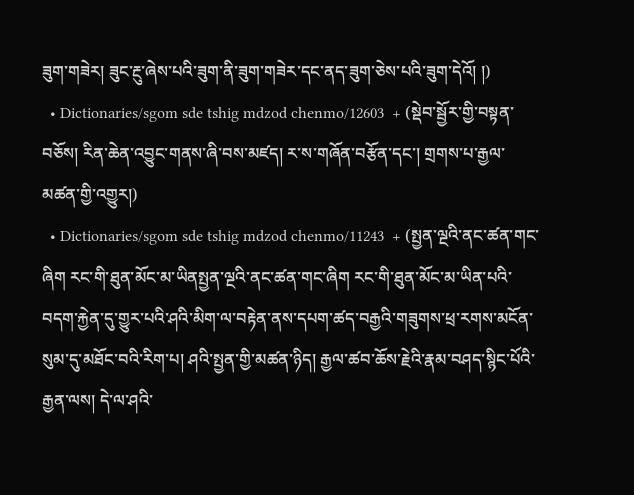ཟུག་གཟེར། ཟུང་རྔུ་ཞེས་པའི་ཟུག་ནི་ཟུག་གཟེར་དང་ནད་ཟུག་ཅེས་པའི་ཟུག་དེའོ། །)
  • Dictionaries/sgom sde tshig mdzod chenmo/12603  + (སྡེབ་སྦྱོར་གྱི་བསྟན་བཅོས། རིན་ཆེན་འབྱུང་གནས་ཞི་བས་མཛད། ར་ས་གཞོན་བརྩོན་དང་། གྲགས་པ་རྒྱལ་མཚན་གྱི་འགྱུར།)
  • Dictionaries/sgom sde tshig mdzod chenmo/11243  + (སྤྱན་ལྔའི་ནང་ཚན་གང་ཞིག རང་གི་ཐུན་མོང་མ་ཡིནསྤྱན་ལྔའི་ནང་ཚན་གང་ཞིག རང་གི་ཐུན་མོང་མ་ཡིན་པའི་བདག་རྐྱེན་དུ་གྱུར་པའི་ཤའི་མིག་ལ་བརྟེན་ནས་དཔག་ཚད་བརྒྱའི་གཟུགས་ཕྲ་རགས་མངོན་སུམ་དུ་མཐོང་བའི་རིག་པ། ཤའི་སྤྱན་གྱི་མཚན་ཉིད། རྒྱལ་ཚབ་ཆོས་རྗེའི་རྣམ་བཤད་སྙིང་པོའི་རྒྱན་ལས། དེ་ལ་ཤའི་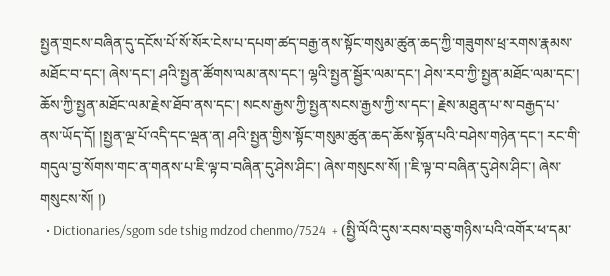སྤྱན་གྲངས་བཞིན་དུ་དངོས་པོ་སོ་སོར་ངེས་པ་དཔག་ཚད་བརྒྱ་ནས་སྟོང་གསུམ་ཚུན་ཆད་ཀྱི་གཟུགས་ཕྲ་རགས་རྣམས་མཐོང་བ་དང་། ཞེས་དང་། ཤའི་སྤྱན་ཚོགས་ལམ་ནས་དང་། ལྷའི་སྤྱན་སྦྱོར་ལམ་དང་། ཤེས་རབ་ཀྱི་སྤྱན་མཐོང་ལམ་དང་། ཆོས་ཀྱི་སྤྱན་མཐོང་ལམ་རྗེས་ཐོབ་ནས་དང་། སངས་རྒྱས་ཀྱི་སྤྱན་སངས་རྒྱས་ཀྱི་ས་དང་། རྗེས་མཐུན་པ་ས་བརྒྱད་པ་ནས་ཡོད་དོ། །སྤྱན་ལྔ་པོ་འདི་དང་ལྡན་ན། ཤའི་སྤྱན་གྱིས་སྟོང་གསུམ་ཚུན་ཆད་ཆོས་སྟོན་པའི་བཤེས་གཉེན་དང་། རང་གི་གདུལ་བྱ་སོགས་གང་ན་གནས་པ་ཇི་ལྟ་བ་བཞིན་དུ་ཤེས་ཤིང་། ཞེས་གསུངས་སོ། །་ཇི་ལྟ་བ་བཞིན་དུ་ཤེས་ཤིང་། ཞེས་གསུངས་སོ། །)
  • Dictionaries/sgom sde tshig mdzod chenmo/7524  + (སྤྱི་ལོའི་དུས་རབས་བཅུ་གཉིས་པའི་འགོར་ཕ་དམ་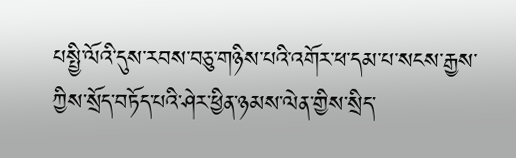པསྤྱི་ལོའི་དུས་རབས་བཅུ་གཉིས་པའི་འགོར་ཕ་དམ་པ་སངས་རྒྱས་ཀྱིས་སྲོད་བཏོད་པའི་ཤེར་ཕྱིན་ཉམས་ལེན་གྱིས་སྲིད་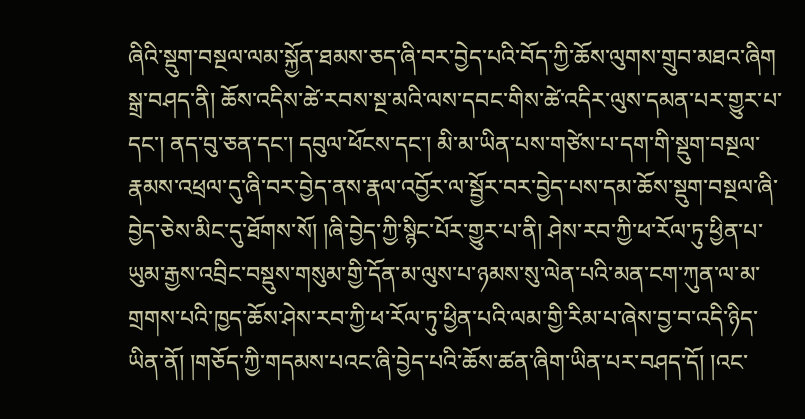ཞིའི་སྡུག་བསྔལ་ལམ་སྐྱོན་ཐམས་ཅད་ཞི་བར་བྱེད་པའི་བོད་ཀྱི་ཆོས་ལུགས་གྲུབ་མཐའ་ཞིག སྒྲ་བཤད་ནི། ཆོས་འདིས་ཚེ་རབས་སྔ་མའི་ལས་དབང་གིས་ཚེ་འདིར་ལུས་དམན་པར་གྱུར་པ་དང་། ནད་བུ་ཅན་དང་། དབུལ་ཕོངས་དང་། མི་མ་ཡིན་པས་གཙེས་པ་དག་གི་སྡུག་བསྔལ་རྣམས་འཕྲལ་དུ་ཞི་བར་བྱེད་ནས་རྣལ་འབྱོར་ལ་སྦྱོར་བར་བྱེད་པས་དམ་ཆོས་སྡུག་བསྔལ་ཞི་བྱེད་ཅེས་མིང་དུ་ཐོགས་སོ། །ཞི་བྱེད་ཀྱི་སྙིང་པོར་གྱུར་པ་ནི། ཤེས་རབ་ཀྱི་ཕ་རོལ་ཏུ་ཕྱིན་པ་ཡུམ་རྒྱས་འབྲིང་བསྡུས་གསུམ་གྱི་དོན་མ་ལུས་པ་ཉམས་སུ་ལེན་པའི་མན་ངག་ཀུན་ལ་མ་གྲགས་པའི་ཁྱད་ཆོས་ཤེས་རབ་ཀྱི་ཕ་རོལ་ཏུ་ཕྱིན་པའི་ལམ་གྱི་རིམ་པ་ཞེས་བྱ་བ་འདི་ཉིད་ཡིན་ནོ། །གཅོད་ཀྱི་གདམས་པའང་ཞི་བྱེད་པའི་ཆོས་ཚན་ཞིག་ཡིན་པར་བཤད་དོ། །འང་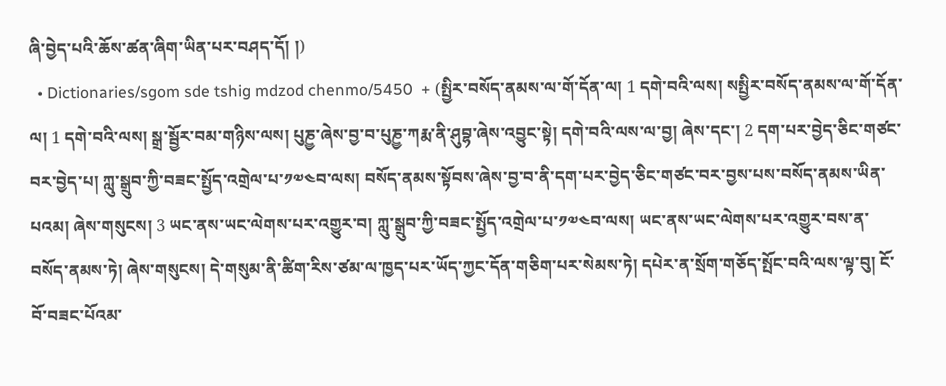ཞི་བྱེད་པའི་ཆོས་ཚན་ཞིག་ཡིན་པར་བཤད་དོ། །)
  • Dictionaries/sgom sde tshig mdzod chenmo/5450  + (སྤྱིར་བསོད་ནམས་ལ་གོ་དོན་ལ། 1 དགེ་བའི་ལས། སསྤྱིར་བསོད་ནམས་ལ་གོ་དོན་ལ། 1 དགེ་བའི་ལས། སྒྲ་སྦྱོར་བམ་གཉིས་ལས། པུཎྱ་ཞེས་བྱ་བ་པུཎྱ་ཀརྨ་ནི་ཤུབྷ་ཞེས་འབྱུང་སྟེ། དགེ་བའི་ལས་ལ་བྱ། ཞེས་དང་། 2 དག་པར་བྱེད་ཅིང་གཙང་བར་བྱེད་པ། ཀླུ་སྒྲུབ་ཀྱི་བཟང་སྤྱོད་འགྲེལ་པ་༡༧༤བ་ལས། བསོད་ནམས་སྟོབས་ཞེས་བྱ་བ་ནི་དག་པར་བྱེད་ཅིང་གཙང་བར་བྱས་པས་བསོད་ནམས་ཡིན་པའམ། ཞེས་གསུངས། 3 ཡང་ནས་ཡང་ལེགས་པར་འགྱུར་བ། ཀླུ་སྒྲུབ་ཀྱི་བཟང་སྤྱོད་འགྲེལ་པ་༡༧༤བ་ལས། ཡང་ནས་ཡང་ལེགས་པར་འགྱུར་བས་ན་བསོད་ནམས་ཏེ། ཞེས་གསུངས། དེ་གསུམ་ནི་ཚིག་རིས་ཙམ་ལ་ཁྱད་པར་ཡོད་ཀྱང་དོན་གཅིག་པར་སེམས་ཏེ། དཔེར་ན་སྲོག་གཅོད་སྤོང་བའི་ལས་ལྟ་བུ། ངོ་བོ་བཟང་པོའམ་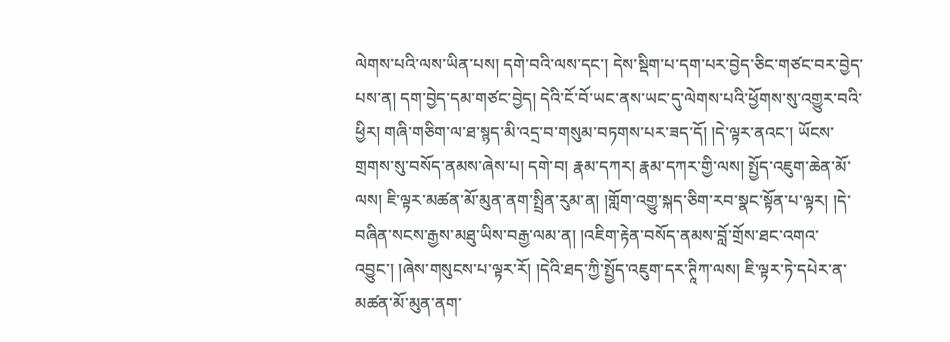ལེགས་པའི་ལས་ཡིན་པས། དགེ་བའི་ལས་དང་། དེས་སྡིག་པ་དག་པར་བྱེད་ཅིང་གཙང་བར་བྱེད་པས་ན། དག་བྱེད་དམ་གཙང་བྱེད། དེའི་ངོ་བོ་ཡང་ནས་ཡང་དུ་ལེགས་པའི་ཕྱོགས་སུ་འགྱུར་བའི་ཕྱིར། གཞི་གཅིག་ལ་ཐ་སྙད་མི་འདྲ་བ་གསུམ་བཏགས་པར་ཟད་དོ། །དེ་ལྟར་ནའང་། ཡོངས་གྲགས་སུ་བསོད་ནམས་ཞེས་པ། དགེ་བ། རྣམ་དཀར། རྣམ་དཀར་གྱི་ལས། སྤྱོད་འཇུག་ཆེན་མོ་ལས། ཇི་ལྟར་མཚན་མོ་མུན་ནག་སྤྲིན་རུམ་ན། །གློག་འགྱུ་སྐད་ཅིག་རབ་སྣང་སྟོན་པ་ལྟར། །དེ་བཞིན་སངས་རྒྱས་མཐུ་ཡིས་བརྒྱ་ལམ་ན། །འཇིག་རྟེན་བསོད་ནམས་བློ་གྲོས་ཐང་འགའ་འབྱུང་། །ཞེས་གསུངས་པ་ལྟར་རོ། །དེའི་ཐད་ཀྱི་སྤྱོད་འཇུག་དར་ཊཱིཀ་ལས། ཇི་ལྟར་ཏེ་དཔེར་ན་མཚན་མོ་མུན་ནག་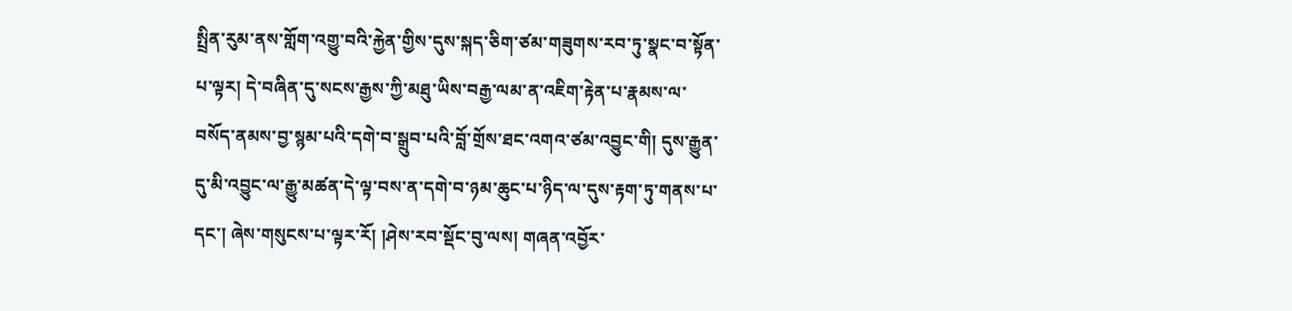སྤྲིན་རུམ་ནས་གློག་འགྱུ་བའི་རྐྱེན་གྱིས་དུས་སྐད་ཅིག་ཙམ་གཟུགས་རབ་ཏུ་སྣང་བ་སྟོན་པ་ལྟར། དེ་བཞིན་དུ་སངས་རྒྱས་ཀྱི་མཐུ་ཡིས་བརྒྱ་ལམ་ན་འཇིག་རྟེན་པ་རྣམས་ལ་བསོད་ནམས་བྱ་སྙམ་པའི་དགེ་བ་སྒྲུབ་པའི་བློ་གྲོས་ཐང་འགའ་ཙམ་འབྱུང་གི། དུས་རྒྱུན་དུ་མི་འབྱུང་ལ་རྒྱུ་མཚན་དེ་ལྟ་བས་ན་དགེ་བ་ཉམ་ཆུང་པ་ཉིད་ལ་དུས་རྟག་ཏུ་གནས་པ་དང་། ཞེས་གསུངས་པ་ལྟར་རོ། །ཤེས་རབ་སྡོང་བུ་ལས། གཞན་འབྱོར་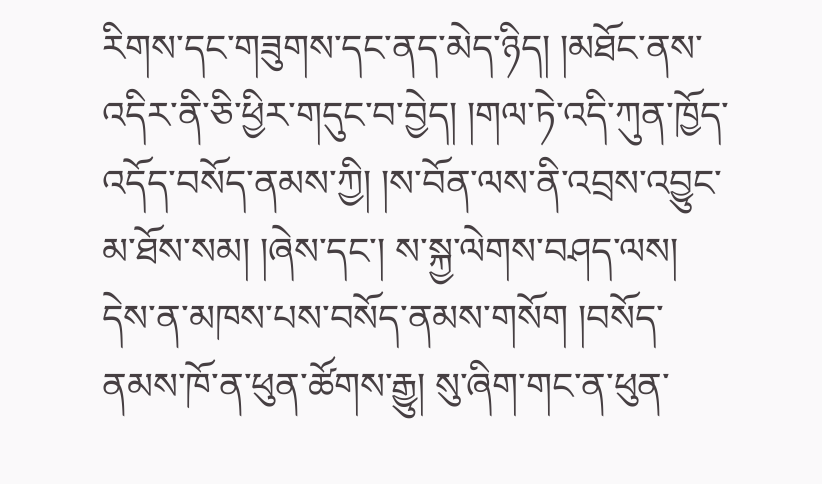རིགས་དང་གཟུགས་དང་ནད་མེད་ཉིད། །མཐོང་ནས་འདིར་ནི་ཅི་ཕྱིར་གདུང་བ་བྱེད། །གལ་ཏེ་འདི་ཀུན་ཁྱོད་འདོད་བསོད་ནམས་ཀྱི། །ས་བོན་ལས་ནི་འབྲས་འབྱུང་མ་ཐོས་སམ། །ཞེས་དང་། ས་སྐྱ་ལེགས་བཤད་ལས། དེས་ན་མཁས་པས་བསོད་ནམས་གསོག །བསོད་ནམས་ཁོ་ན་ཕུན་ཚོགས་རྒྱུ། སུ་ཞིག་གང་ན་ཕུན་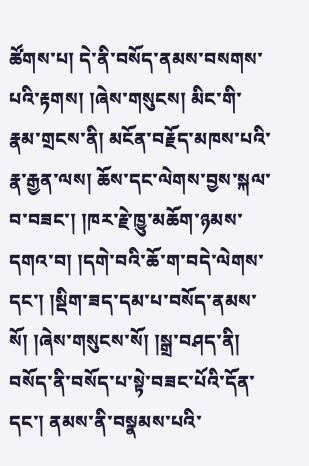ཚོགས་པ། དེ་ནི་བསོད་ནམས་བསགས་པའི་རྟགས། །ཞེས་གསུངས། མིང་གི་རྣམ་གྲངས་ནི། མངོན་བརྗོད་མཁས་པའི་རྣ་རྒྱན་ལས། ཆོས་དང་ལེགས་བྱས་སྐལ་བ་བཟང་། །ཁར་རྗེ་ཁྱུ་མཆོག་ཉམས་དགའ་བ། །དགེ་བའི་ཆོ་ག་བདེ་ལེགས་དང་། །སྡིག་ཟད་དམ་པ་བསོད་ནམས་སོ། །ཞེས་གསུངས་སོ། །སྒྲ་བཤད་ནི། བསོད་ནི་བསོད་པ་སྟེ་བཟང་པོའི་དོན་དང་། ནམས་ནི་བསྣམས་པའི་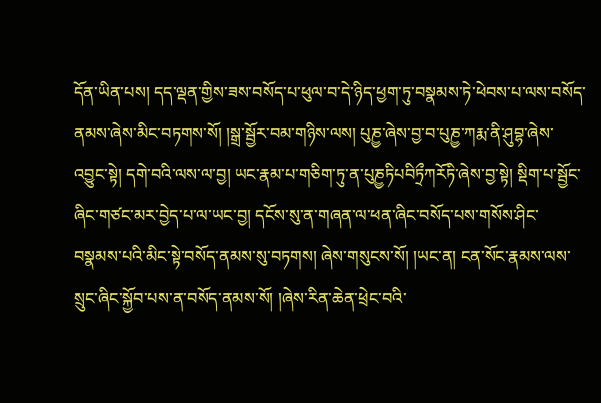དོན་ཡིན་པས། དད་ལྡན་གྱིས་ཟས་བསོད་པ་ཕུལ་བ་དེ་ཉིད་ཕྱག་ཏུ་བསྣམས་ཏེ་ཕེབས་པ་ལས་བསོད་ནམས་ཞེས་མིང་བཏགས་སོ། །སྒྲ་སྦྱོར་བམ་གཉིས་ལས། པུཎྱ་ཞེས་བྱ་བ་པུཎྱ་ཀརྨ་ནི་ཤུབྷ་ཞེས་འབྱུང་སྟེ། དགེ་བའི་ལས་ལ་བྱ། ཡང་རྣམ་པ་གཅིག་ཏུ་ན་པུཎྱཏིཔབིཏྲྀཀརོཏི་ཞེས་བྱ་སྟེ། སྡིག་པ་སྦྱོང་ཞིང་གཙང་མར་བྱེད་པ་ལ་ཡང་བྱ། དངོས་སུ་ན་གཞན་ལ་ཕན་ཞིང་བསོད་པས་གསོས་ཤིང་བསྣམས་པའི་མིང་སྟེ་བསོད་ནམས་སུ་བཏགས། ཞེས་གསུངས་སོ། །ཡང་ན། ངན་སོང་རྣམས་ལས་སྲུང་ཞིང་སྐྱོབ་པས་ན་བསོད་ནམས་སོ། །ཞེས་རིན་ཆེན་ཕྲེང་བའི་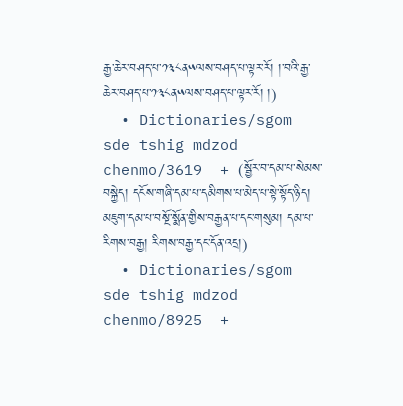རྒྱ་ཆེར་བཤད་པ་༡༣༨ན༥ལས་བཤད་པ་ལྟར་རོ། །་བའི་རྒྱ་ཆེར་བཤད་པ་༡༣༨ན༥ལས་བཤད་པ་ལྟར་རོ། །)
  • Dictionaries/sgom sde tshig mdzod chenmo/3619  + (སྦྱོར་བ་དམ་པ་སེམས་བསྐྱེད། དངོས་གཞི་དམ་པ་དམིགས་པ་མེད་པ་སྟེ་སྟོད་ཉིད། མཇུག་དམ་པ་བསྔོ་སྨོན་གྱིས་བརྒྱན་པ་དང་གསུམ། དམ་པ་རིགས་བརྒྱ། རིགས་བརྒྱ་དང་དོན་འདྲ།)
  • Dictionaries/sgom sde tshig mdzod chenmo/8925  +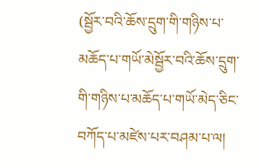(སྦྱོར་བའི་ཆོས་དྲུག་གི་གཉིས་པ་མཆོད་པ་གཡོ་མེསྦྱོར་བའི་ཆོས་དྲུག་གི་གཉིས་པ་མཆོད་པ་གཡོ་མེད་ཅིང་བཀོད་པ་མཛེས་པར་བཤམ་པ་ལ།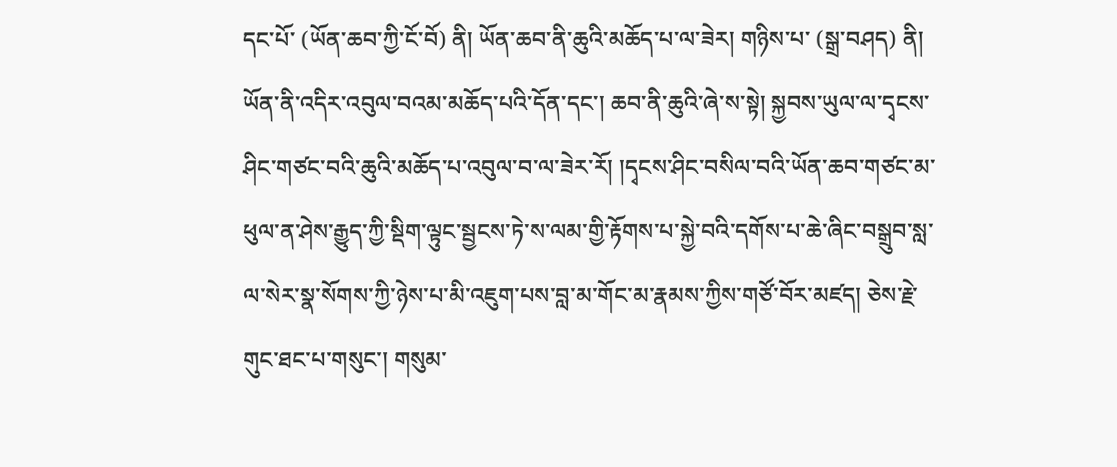དང་པོ་ (ཡོན་ཆབ་ཀྱི་ངོ་བོ) ནི། ཡོན་ཆབ་ནི་ཆུའི་མཆོད་པ་ལ་ཟེར། གཉིས་པ་ (སྒྲ་བཤད) ནི། ཡོན་ནི་འདིར་འབུལ་བའམ་མཆོད་པའི་དོན་དང་། ཆབ་ནི་ཆུའི་ཞེ་ས་སྟེ། སྐྱབས་ཡུལ་ལ་དྭངས་ཤིང་གཙང་བའི་ཆུའི་མཆོད་པ་འབུལ་བ་ལ་ཟེར་རོ། །དྭངས་ཤིང་བསིལ་བའི་ཡོན་ཆབ་གཙང་མ་ཕུལ་ན་ཤེས་རྒྱུད་ཀྱི་སྡིག་ལྟུང་སྦྱངས་ཏེ་ས་ལམ་གྱི་རྟོགས་པ་སྐྱེ་བའི་དགོས་པ་ཆེ་ཞིང་བསྒྲུབ་སླ་ལ་སེར་སྣ་སོགས་ཀྱི་ཉེས་པ་མི་འཇུག་པས་བླ་མ་གོང་མ་རྣམས་ཀྱིས་གཙོ་བོར་མཛད། ཅེས་རྗེ་གུང་ཐང་པ་གསུང་། གསུམ་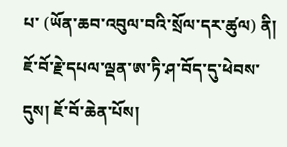པ་ (ཡོན་ཆབ་འབུལ་བའི་སྲོལ་དར་ཚུལ) ནི། ཇོ་བོ་རྗེ་དཔལ་ལྡན་ཨ་ཏི་ཤ་བོད་དུ་ཕེབས་དུས། ཇོ་བོ་ཆེན་པོས།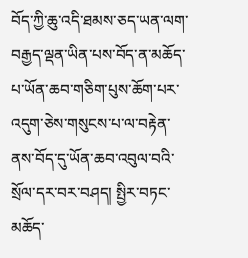བོད་ཀྱི་ཆུ་འདི་ཐམས་ཅད་ཡན་ལག་བརྒྱད་ལྡན་ཡིན་པས་བོད་ན་མཆོད་པ་ཡོན་ཆབ་གཅིག་པུས་ཆོག་པར་འདུག་ཅེས་གསུངས་པ་ལ་བརྟེན་ནས་བོད་དུ་ཡོན་ཆབ་འབུལ་བའི་སྲོལ་དར་བར་བཤད། སྤྱིར་བཏང་མཆོད་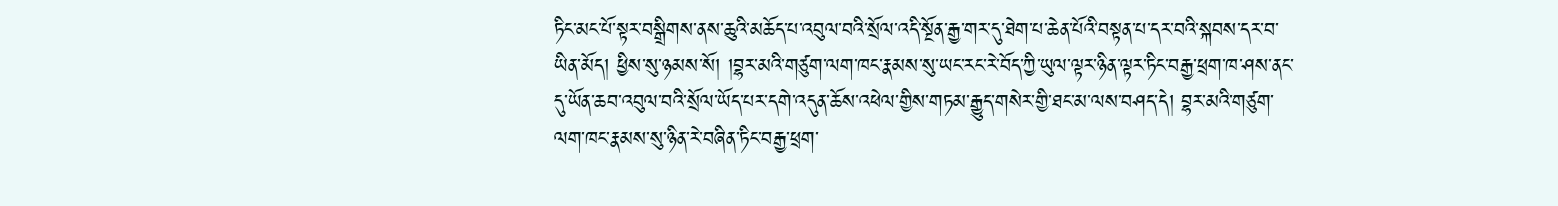ཏིང་མང་པོ་སྟར་བསྒྲིགས་ནས་ཆུའི་མཆོད་པ་འབུལ་བའི་སྲོལ་འདི་སྔོན་རྒྱ་གར་དུ་ཐེག་པ་ཆེན་པོའི་བསྟན་པ་དར་བའི་སྐབས་དར་བ་ཡིན་མོད། ཕྱིས་སུ་ཉམས་སོ། །བྷར་མའི་གཙུག་ལག་ཁང་རྣམས་སུ་ཡང་རང་རེ་བོད་ཀྱི་ཡུལ་ལྟར་ཉིན་ལྟར་ཏིང་བརྒྱ་ཕྲག་ཁ་ཤས་ནང་དུ་ཡོན་ཆབ་འབུལ་བའི་སྲོལ་ཡོད་པར་དགེ་འདུན་ཆོས་འཕེལ་གྱིས་གཏམ་རྒྱུད་གསེར་གྱི་ཐང་མ་ལས་བཤད་དེ། བྷར་མའི་གཙུག་ལག་ཁང་རྣམས་སུ་ཉིན་རེ་བཞིན་ཏིང་བརྒྱ་ཕྲག་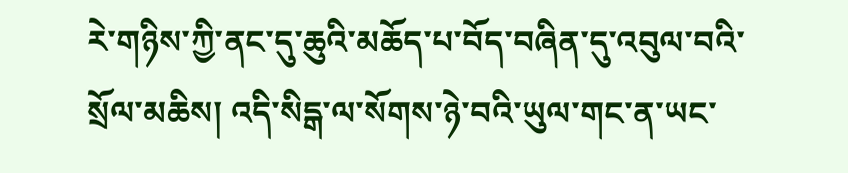རེ་གཉིས་ཀྱི་ནང་དུ་ཆུའི་མཆོད་པ་བོད་བཞིན་དུ་འབུལ་བའི་སྲོལ་མཆིས། འདི་སིདྒ་ལ་སོགས་ཉེ་བའི་ཡུལ་གང་ན་ཡང་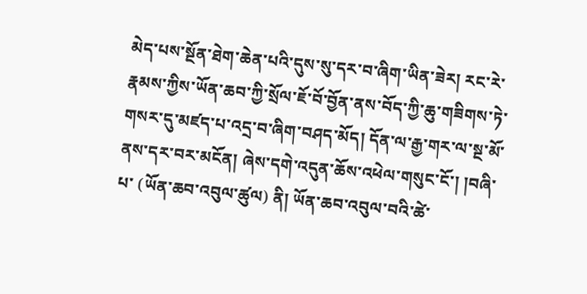མེད་པས་སྔོན་ཐེག་ཆེན་པའི་དུས་སུ་དར་བ་ཞིག་ཡིན་ཟེར། རང་རེ་རྣམས་ཀྱིས་ཡོན་ཆབ་ཀྱི་སྲོལ་ཇོ་བོ་བྱོན་ནས་བོད་ཀྱི་ཆུ་གཟིགས་ཏེ་གསར་དུ་མཛད་པ་འདྲ་བ་ཞིག་བཤད་མོད། དོན་ལ་རྒྱ་གར་ལ་སྔ་མོ་ནས་དར་བར་མངོན། ཞེས་དགེ་འདུན་ཆོས་འཕེལ་གསུང་ངོ་། །བཞི་པ་ (ཡོན་ཆབ་འབུལ་ཚུལ) ནི། ཡོན་ཆབ་འབུལ་བའི་ཚེ་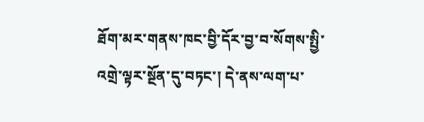ཐོག་མར་གནས་ཁང་བྱི་དོར་བྱ་བ་སོགས་སྤྱི་འགྲེ་ལྟར་སྔོན་དུ་བཏང་། དེ་ནས་ལག་པ་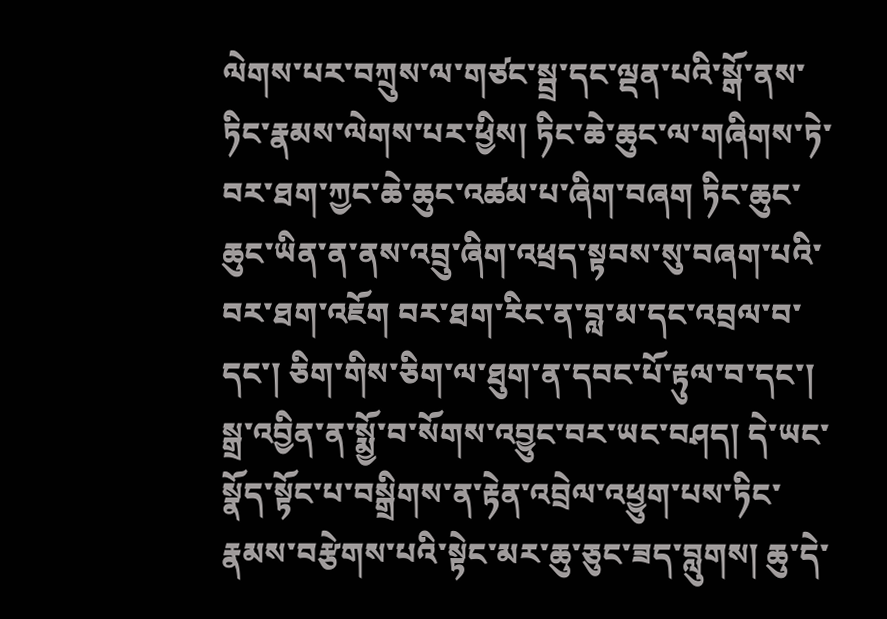ལེགས་པར་བཀྲུས་ལ་གཙང་སྦྲ་དང་ལྡན་པའི་སྒོ་ནས་ཏིང་རྣམས་ལེགས་པར་ཕྱིས། ཏིང་ཆེ་ཆུང་ལ་གཞིགས་ཏེ་བར་ཐག་ཀྱང་ཆེ་ཆུང་འཚམ་པ་ཞིག་བཞག ཏིང་ཆུང་ཆུང་ཡིན་ན་ནས་འབྲུ་ཞིག་འཕྲད་སྟབས་སུ་བཞག་པའི་བར་ཐག་འཇོག བར་ཐག་རིང་ན་བླ་མ་དང་འབྲལ་བ་དང་། ཅིག་གིས་ཅིག་ལ་ཐུག་ན་དབང་པོ་རྟུལ་བ་དང་། སྒྲ་འབྱིན་ན་སྨྱོ་བ་སོགས་འབྱུང་བར་ཡང་བཤད། དེ་ཡང་སྣོད་སྟོང་པ་བསྒྲིགས་ན་རྟེན་འབྲེལ་འཕྱུག་པས་ཏིང་རྣམས་བརྩེགས་པའི་སྟེང་མར་ཆུ་ཅུང་ཟད་བླུགས། ཆུ་དེ་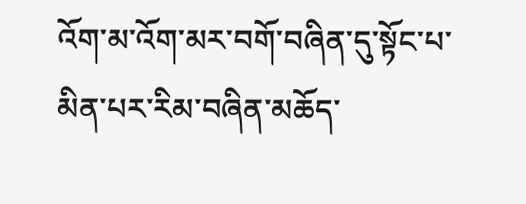འོག་མ་འོག་མར་བགོ་བཞིན་དུ་སྟོང་པ་མིན་པར་རིམ་བཞིན་མཆོད་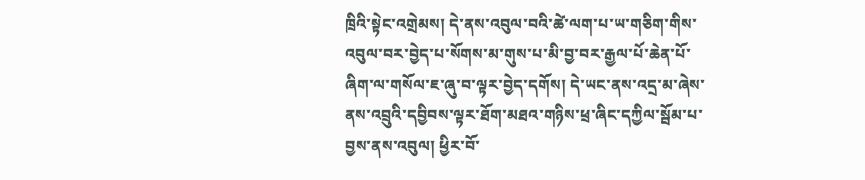ཁྲིའི་སྟེང་འགྲེམས། དེ་ནས་འབུལ་བའི་ཚེ་ལག་པ་ཡ་གཅིག་གིས་འབུལ་བར་བྱེད་པ་སོགས་མ་གུས་པ་མི་བྱ་བར་རྒྱལ་པོ་ཆེན་པོ་ཞིག་ལ་གསོལ་ཇ་ཞུ་བ་ལྟར་བྱེད་དགོས། དེ་ཡང་ནས་འདྲ་མ་ཞེས་ནས་འབྲུའི་དབྱིབས་ལྟར་ཐོག་མཐའ་གཉིས་ཕྲ་ཞིང་དཀྱིལ་སྦོམ་པ་བྱས་ནས་འབུལ། ཕྱིར་བོ་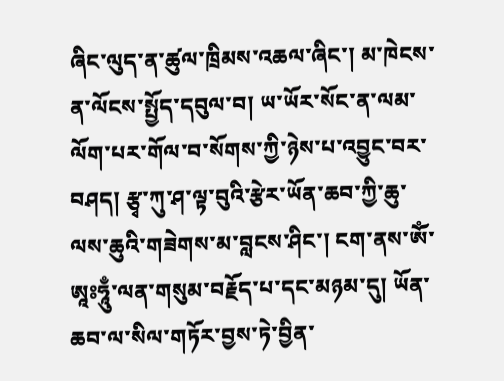ཞིང་ལུད་ན་ཚུལ་ཁྲིམས་འཆལ་ཞིང་། མ་ཁེངས་ན་ལོངས་སྤྱོད་དབུལ་བ། ཡ་ཡོར་སོང་ན་ལམ་ལོག་པར་གོལ་བ་སོགས་ཀྱི་ཉེས་པ་འབྱུང་བར་བཤད། རྩྭ་ཀུ་ཤ་ལྟ་བུའི་རྩེར་ཡོན་ཆབ་ཀྱི་ཆུ་ལས་ཆུའི་གཟེགས་མ་བླངས་ཤིང་། ངག་ནས་ༀ་ཨཱཿཧཱུྃ་ལན་གསུམ་བརྗོད་པ་དང་མཉམ་དུ། ཡོན་ཆབ་ལ་སིལ་གཏོར་བྱས་ཏེ་བྱིན་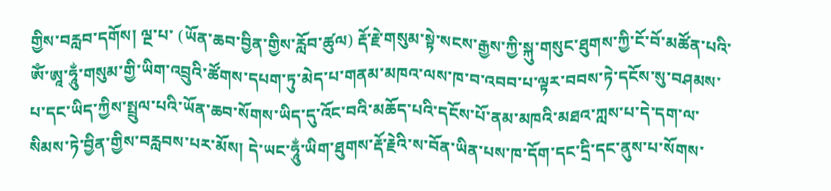གྱིས་བརླབ་དགོས། ལྔ་པ་ (ཡོན་ཆབ་བྱིན་གྱིས་རློབ་ཚུལ) རྡོ་རྗེ་གསུམ་སྟེ་སངས་རྒྱས་ཀྱི་སྐུ་གསུང་ཐུགས་ཀྱི་ངོ་བོ་མཚོན་པའི་ༀ་ཨཱ་ཧཱུྂ་གསུམ་གྱི་ཡིག་འབྲུའི་ཚོགས་དཔག་ཏུ་མེད་པ་གནམ་མཁའ་ལས་ཁ་བ་འབབ་པ་ལྟར་བབས་ཏེ་དངོས་སུ་བཤམས་པ་དང་ཡིད་ཀྱིས་སྤྲུལ་པའི་ཡོན་ཆབ་སོགས་ཡིད་དུ་འོང་བའི་མཆོད་པའི་དངོས་པོ་ནམ་མཁའི་མཐའ་ཀླས་པ་དེ་དག་ལ་སིམས་ཏེ་བྱིན་གྱིས་བརླབས་པར་མོས། དེ་ཡང་ཧཱུྂ་ཡིག་ཐུགས་རྡོ་རྗེའི་ས་བོན་ཡིན་པས་ཁ་དོག་དང་དྲི་དང་ནུས་པ་སོགས་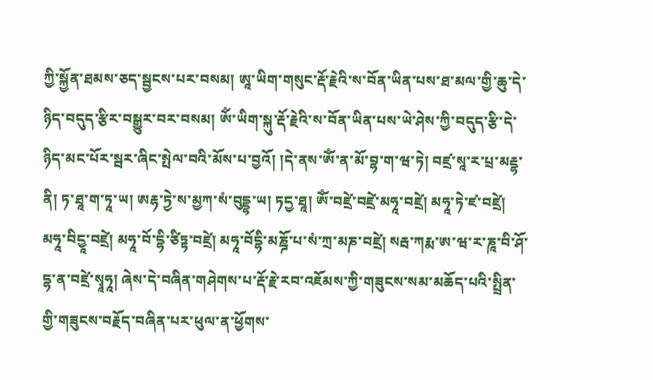ཀྱི་སྐྱོན་ཐམས་ཅད་སྦྱངས་པར་བསམ། ཨཱ་ཡིག་གསུང་རྡོ་རྗེའི་ས་བོན་ཡིན་པས་ཐ་མལ་གྱི་ཆུ་དེ་ཉིད་བདུད་རྩིར་བསྒྱུར་བར་བསམ། ༀ་ཡིག་སྐུ་རྡོ་རྗེའི་ས་བོན་ཡིན་པས་ཡེ་ཤེས་ཀྱི་བདུད་རྩི་དེ་ཉིད་མང་པོར་སྦར་ཞིང་སྤེལ་བའི་མོས་པ་བྱའོ། །དེ་ནས་ༀ་ན་མོ་བྷ་ག་ཝ་ཏེ། བཛྲ་སཱ་ར་པྲ་མརྡྷ་ནི། ཏ་ཐཱ་ག་ཏཱ་ཡ། ཨརྷ་ཏྱེ་ས་མྱཀ་སཾ་བུདྡྷ་ཡ། ཏདྱ་ཐཱ། ༀ་བཛྲེ་བཛྲེ་མཧཱ་བཛྲེ། མཧཱ་ཏེ་ཛ་བཛྲེ། མཧཱ་བིདྱཱ་བཛྲེ། མཧཱ་བོ་དྷི་ཙིཏྟ་བཛྲེ། མཧཱ་བོདྷི་མཎྜོ་པ་སཾ་ཀྲ་མཎ་བཛྲེ། སརྦ་ཀརྨ་ཨ་ཝ་ར་ཎཱ་བི་ཤོ་དྷ་ན་བཛྲེ་སྭཱཧཱ། ཞེས་དེ་བཞིན་གཤེགས་པ་རྡོ་རྗེ་རབ་འཇོམས་ཀྱི་གཟུངས་སམ་མཆོད་པའི་སྤྲིན་གྱི་གཟུངས་བརྗོད་བཞིན་པར་ཕུལ་ན་ཕྱོགས་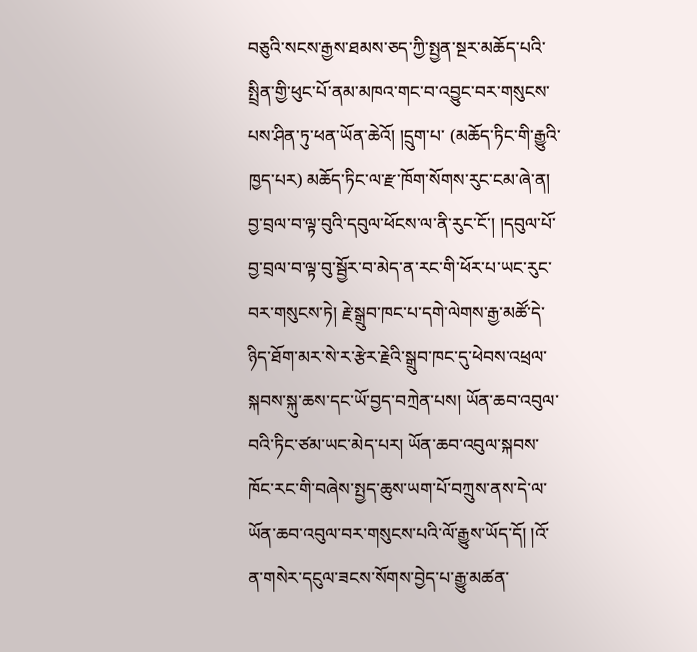བཅུའི་སངས་རྒྱས་ཐམས་ཅད་ཀྱི་སྤྱན་སྔར་མཆོད་པའི་སྤྲིན་གྱི་ཕུང་པོ་ནམ་མཁའ་གང་བ་འབྱུང་བར་གསུངས་པས་ཤིན་ཏུ་ཕན་ཡོན་ཆེའོ། །དྲུག་པ་ (མཆོད་ཏིང་གི་རྒྱུའི་ཁྱད་པར) མཆོད་ཏིང་ལ་རྫ་ཁོག་སོགས་རུང་ངམ་ཞེ་ན། བྱ་བྲལ་བ་ལྟ་བུའི་དབུལ་ཕོངས་ལ་ནི་རུང་ངོ་། །དབུལ་པོ་བྱ་བྲལ་བ་ལྟ་བུ་སྦྱོར་བ་མེད་ན་རང་གི་ཕོར་པ་ཡང་རུང་བར་གསུངས་ཏེ། རྗེ་སྒྲུབ་ཁང་པ་དགེ་ལེགས་རྒྱ་མཚོ་དེ་ཉིད་ཐོག་མར་སེ་ར་རྩེར་རྗེའི་སྒྲུབ་ཁང་དུ་ཕེབས་འཕྲལ་སྐབས་སྐུ་ཆས་དང་ཡོ་བྱད་བཀྲེན་པས། ཡོན་ཆབ་འབུལ་བའི་ཏིང་ཙམ་ཡང་མེད་པར། ཡོན་ཆབ་འབུལ་སྐབས་ཁོང་རང་གི་བཞེས་སྤྱད་ཆུས་ཡག་པོ་བཀྲུས་ནས་དེ་ལ་ཡོན་ཆབ་འབུལ་བར་གསུངས་པའི་ལོ་རྒྱུས་ཡོད་དོ། །འོ་ན་གསེར་དངུལ་ཟངས་སོགས་བྱེད་པ་རྒྱུ་མཚན་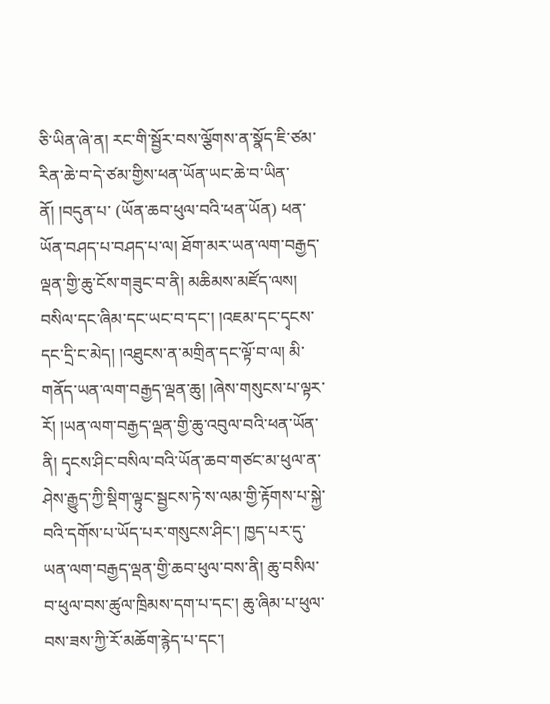ཅི་ཡིན་ཞེ་ན། རང་གི་སྦྱོར་བས་ལྕོགས་ན་སྣོད་ཇི་ཙམ་རིན་ཆེ་བ་དེ་ཙམ་གྱིས་ཕན་ཡོན་ཡང་ཆེ་བ་ཡིན་ནོ། །བདུན་པ་ (ཡོན་ཆབ་ཕུལ་བའི་ཕན་ཡོན) ཕན་ཡོན་བཤད་པ་བཤད་པ་ལ། ཐོག་མར་ཡན་ལག་བརྒྱད་ལྡན་གྱི་ཆུ་ངོས་གཟུང་བ་ནི། མཆིམས་མཛོད་ལས། བསིལ་དང་ཞིམ་དང་ཡང་བ་དང་། །འཇམ་དང་དྭངས་དང་དྲི་ང་མེད། །འཐུངས་ན་མགྲིན་དང་ལྟོ་བ་ལ། མི་གནོད་ཡན་ལག་བརྒྱད་ལྡན་ཆུ། །ཞེས་གསུངས་པ་ལྟར་རོ། །ཡན་ལག་བརྒྱད་ལྡན་གྱི་ཆུ་འབུལ་བའི་ཕན་ཡོན་ནི། དྭངས་ཤིང་བསིལ་བའི་ཡོན་ཆབ་གཙང་མ་ཕུལ་ན་ཤེས་རྒྱུད་ཀྱི་སྡིག་ལྟུང་སྦྱངས་ཏེ་ས་ལམ་གྱི་རྟོགས་པ་སྐྱེ་བའི་དགོས་པ་ཡོད་པར་གསུངས་ཤིང་། ཁྱད་པར་དུ་ཡན་ལག་བརྒྱད་ལྡན་གྱི་ཆབ་ཕུལ་བས་ནི། ཆུ་བསིལ་བ་ཕུལ་བས་ཚུལ་ཁྲིམས་དག་པ་དང་། ཆུ་ཞིམ་པ་ཕུལ་བས་ཟས་ཀྱི་རོ་མཆོག་རྙེད་པ་དང་།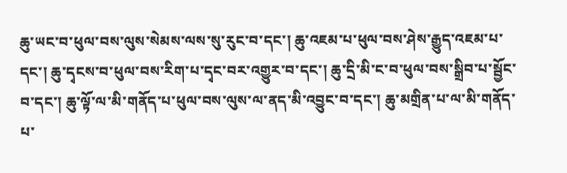ཆུ་ཡང་བ་ཕུལ་བས་ལུས་སེམས་ལས་སུ་རུང་བ་དང་། ཆུ་འཇམ་པ་ཕུལ་བས་ཤེས་རྒྱུད་འཇམ་པ་དང་། ཆུ་དྭངས་བ་ཕུལ་བས་རིག་པ་དྭང་བར་འགྱུར་བ་དང་། ཆུ་དྲི་མི་ང་བ་ཕུལ་བས་སྒྲིབ་པ་སྦྱོང་བ་དང་། ཆུ་ལྟོ་ལ་མི་གནོད་པ་ཕུལ་བས་ལུས་ལ་ནད་མི་འབྱུང་བ་དང་། ཆུ་མགྲིན་པ་ལ་མི་གནོད་པ་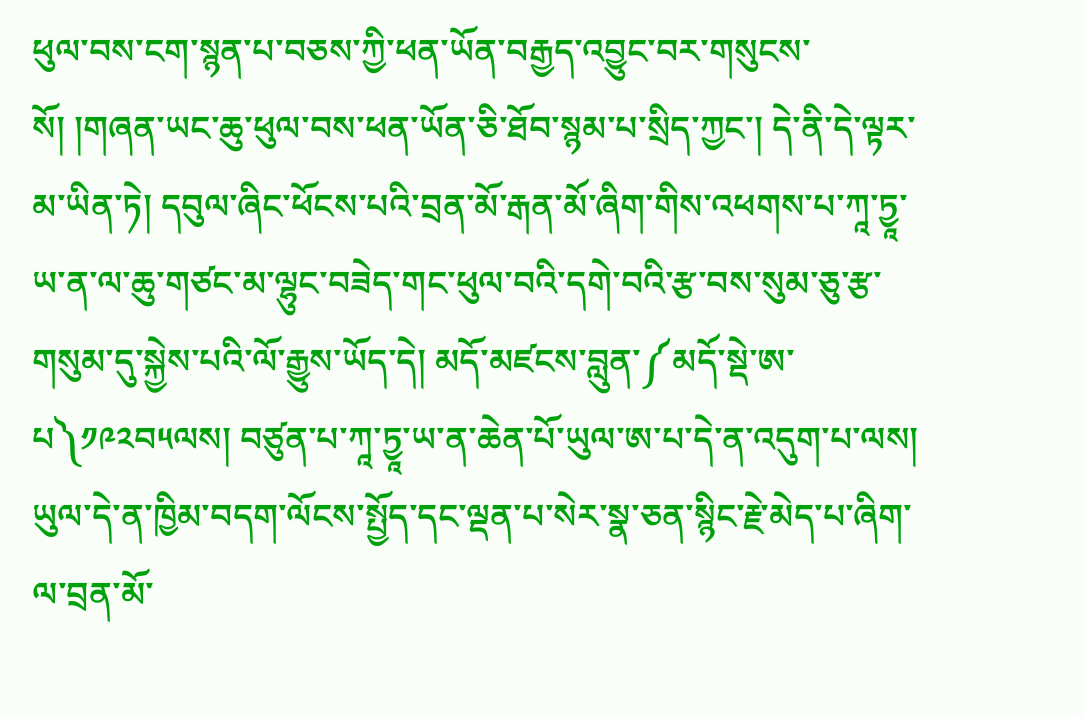ཕུལ་བས་ངག་སྙན་པ་བཅས་ཀྱི་ཕན་ཡོན་བརྒྱད་འབྱུང་བར་གསུངས་སོ། །གཞན་ཡང་ཆུ་ཕུལ་བས་ཕན་ཡོན་ཅི་ཐོབ་སྙམ་པ་སྲིད་ཀྱང་། དེ་ནི་དེ་ལྟར་མ་ཡིན་ཏེ། དབུལ་ཞིང་ཕོངས་པའི་བྲན་མོ་རྒན་མོ་ཞིག་གིས་འཕགས་པ་ཀཱ་ཏྱཱ་ཡ་ན་ལ་ཆུ་གཙང་མ་ལྷུང་བཟེད་གང་ཕུལ་བའི་དགེ་བའི་རྩ་བས་སུམ་ཅུ་རྩ་གསུམ་དུ་སྐྱེས་པའི་ལོ་རྒྱུས་ཡོད་དེ། མདོ་མཛངས་བླུན་༼མདོ་སྡེ་ཨ་པ༽༡༩༢བ༥ལས། བཙུན་པ་ཀཱ་ཏྱཱ་ཡ་ན་ཆེན་པོ་ཡུལ་ཨ་པ་དེ་ན་འདུག་པ་ལས། ཡུལ་དེ་ན་ཁྱིམ་བདག་ལོངས་སྤྱོད་དང་ལྡན་པ་སེར་སྣ་ཅན་སྙིང་རྗེ་མེད་པ་ཞིག་ལ་བྲན་མོ་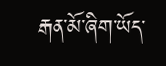རྒན་མོ་ཞིག་ཡོད་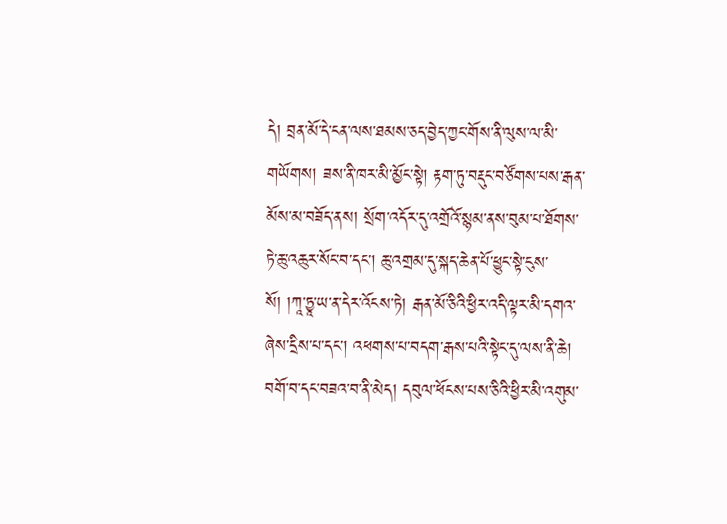དེ། བྲན་མོ་དེ་ངན་ལས་ཐམས་ཅད་བྱེད་ཀྱང་གོས་ནི་ལུས་ལ་མི་གཡོགས། ཟས་ནི་ཁར་མི་མྱོང་སྟེ། རྟག་ཏུ་བརྡུང་བཙོགས་པས་རྒན་མོས་མ་བཟོད་ནས། སྲོག་འདོར་དུ་འགྲོའོ་སྙམ་ནས་བུམ་པ་ཐོགས་ཏེ་ཆུ་འཆུར་སོང་བ་དང་། ཆུ་འགྲམ་དུ་སྐད་ཆེན་པོ་ཕྱུང་སྟེ་ངུས་སོ། །ཀཱ་ཏྱཱ་ཡ་ན་དེར་འོངས་ཏེ། རྒན་མོ་ཅིའི་ཕྱིར་འདི་ལྟར་མི་དགའ་ཞེས་དྲིས་པ་དང་། འཕགས་པ་བདག་རྒས་པའི་སྟེང་དུ་ལས་ནི་ཆེ། བགོ་བ་དང་བཟའ་བ་ནི་མེད། དབུལ་ཕོངས་པས་ཅིའི་ཕྱིར་མི་འགུམ་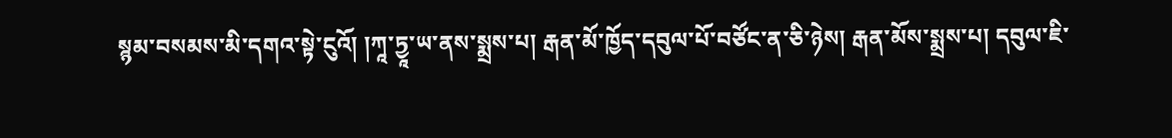སྙམ་བསམས་མི་དགའ་སྟེ་ངུའོ། །ཀཱ་ཏྱཱ་ཡ་ནས་སྨྲས་པ། རྒན་མོ་ཁྱོད་དབུལ་པོ་བཙོང་ན་ཅི་ཉེས། རྒན་མོས་སྨྲས་པ། དབུལ་ཇི་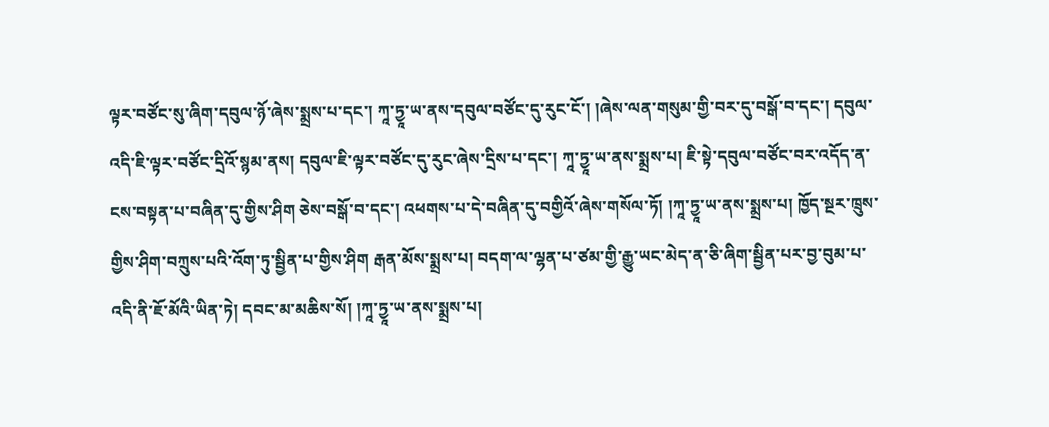ལྟར་བཙོང་སུ་ཞིག་དབུལ་ཉོ་ཞེས་སྨྲས་པ་དང་། ཀཱ་ཏྱཱ་ཡ་ནས་དབུལ་བཙོང་དུ་རུང་ངོ་། །ཞེས་ལན་གསུམ་གྱི་བར་དུ་བསྒོ་བ་དང་། དབུལ་འདི་ཇི་ལྟར་བཙོང་དྲིའོ་སྙམ་ནས། དབུལ་ཇི་ལྟར་བཙོང་དུ་རུང་ཞེས་དྲིས་པ་དང་། ཀཱ་ཏྱཱ་ཡ་ནས་སྨྲས་པ། ཇི་སྟེ་དབུལ་བཙོང་བར་འདོད་ན་ངས་བསྟན་པ་བཞིན་དུ་གྱིས་ཤིག ཅེས་བསྒོ་བ་དང་། འཕགས་པ་དེ་བཞིན་དུ་བགྱིའོ་ཞེས་གསོལ་ཏོ། །ཀཱ་ཏྱཱ་ཡ་ནས་སྨྲས་པ། ཁྱོད་སྔར་ཁྲུས་གྱིས་ཤིག་བཀྲུས་པའི་འོག་ཏུ་སྦྱིན་པ་གྱིས་ཤིག རྒན་མོས་སྨྲས་པ། བདག་ལ་ལྷན་པ་ཙམ་གྱི་རྒྱུ་ཡང་མེད་ན་ཅི་ཞིག་སྦྱིན་པར་བྱ་བུམ་པ་འདི་ནི་ཇོ་མོའི་ཡིན་ཏེ། དབང་མ་མཆིས་སོ། །ཀཱ་ཏྱཱ་ཡ་ནས་སྨྲས་པ།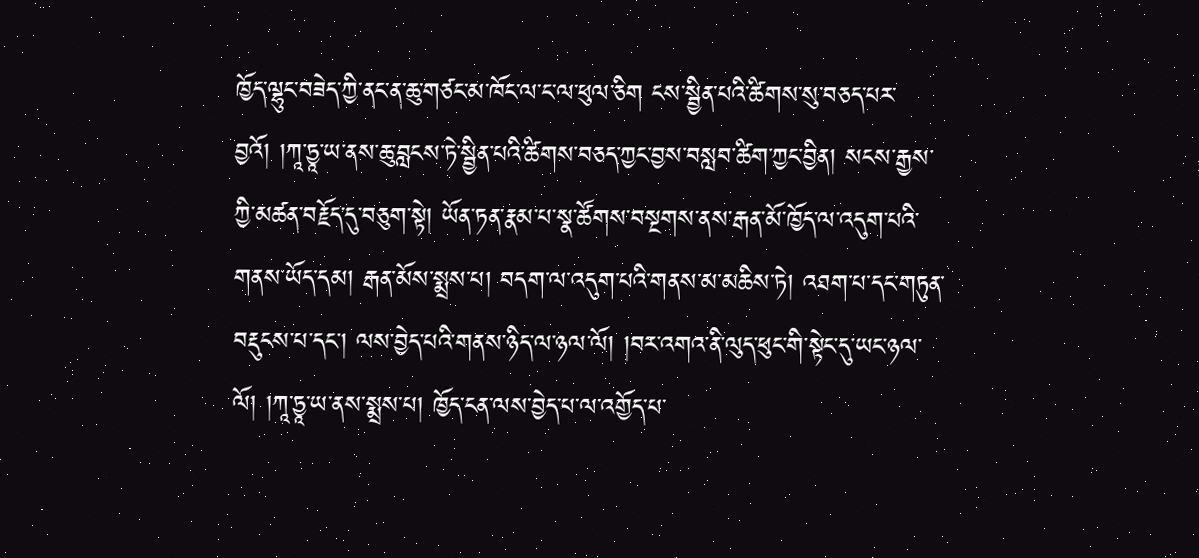ཁྱོད་ལྷུང་བཟེད་ཀྱི་ནང་ན་ཆུ་གཙང་མ་ཁོང་ལ་ང་ལ་ཕུལ་ཅིག ངས་སྦྱིན་པའི་ཚིགས་སུ་བཅད་པར་བྱའོ། །ཀཱ་ཏྱཱ་ཡ་ནས་ཆུ་བླངས་ཏེ་སྦྱིན་པའི་ཚིགས་བཅད་ཀྱང་བྱས་བསླབ་ཚིག་ཀྱང་བྱིན། སངས་རྒྱས་ཀྱི་མཚན་བརྗོད་དུ་བཅུག་སྟེ། ཡོན་ཏན་རྣམ་པ་སྣ་ཚོགས་བསྔགས་ནས་རྒན་མོ་ཁྱོད་ལ་འདུག་པའི་གནས་ཡོད་དམ། རྒན་མོས་སྨྲས་པ། བདག་ལ་འདུག་པའི་གནས་མ་མཆིས་ཏེ། འཐག་པ་དང་གཏུན་བརྡུངས་པ་དང་། ལས་བྱེད་པའི་གནས་ཉིད་ལ་ཉལ་ལོ། །བར་འགའ་ནི་ལུད་ཕུང་གི་སྟེང་དུ་ཡང་ཉལ་ལོ། །ཀཱ་ཏྱཱ་ཡ་ནས་སྨྲས་པ། ཁྱོད་ངན་ལས་བྱེད་པ་ལ་འགྱོད་པ་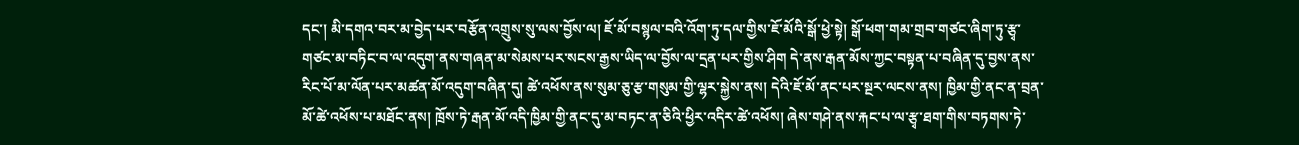དང་། མི་དགའ་བར་མ་བྱེད་པར་བརྩོན་འགྲུས་སུ་ལས་བྱོས་ལ། ཇོ་མོ་བསྙལ་བའི་འོག་ཏུ་དལ་གྱིས་ཇོ་མོའི་སྒོ་ཕྱེ་སྟེ། སྒོ་ཕག་གམ་གྲབ་གཙང་ཞིག་ཏུ་རྩྭ་གཙང་མ་བཏིང་བ་ལ་འདུག་ནས་གཞན་མ་སེམས་པར་སངས་རྒྱས་ཡིད་ལ་བྱོས་ལ་དྲན་པར་གྱིས་ཤིག དེ་ནས་རྒན་མོས་ཀྱང་བསྟན་པ་བཞིན་དུ་བྱས་ནས་རིང་པོ་མ་ལོན་པར་མཚན་མོ་འདུག་བཞིན་དུ། ཚེ་འཕོས་ནས་སུམ་ཅུ་རྩ་གསུམ་གྱི་ལྷར་སྐྱེས་ནས། དེའི་ཇོ་མོ་ནང་པར་སྔར་ལངས་ནས། ཁྱིམ་གྱི་ནང་ན་བྲན་མོ་ཚེ་འཕོས་པ་མཐོང་ནས། ཁྲོས་ཏེ་རྒན་མོ་འདི་ཁྱིམ་གྱི་ནང་དུ་མ་བཏང་ན་ཅིའི་ཕྱིར་འདིར་ཚེ་འཕོས། ཞེས་གཤེ་ནས་རྐང་པ་ལ་རྩྭ་ཐག་གིས་བཏགས་ཏེ་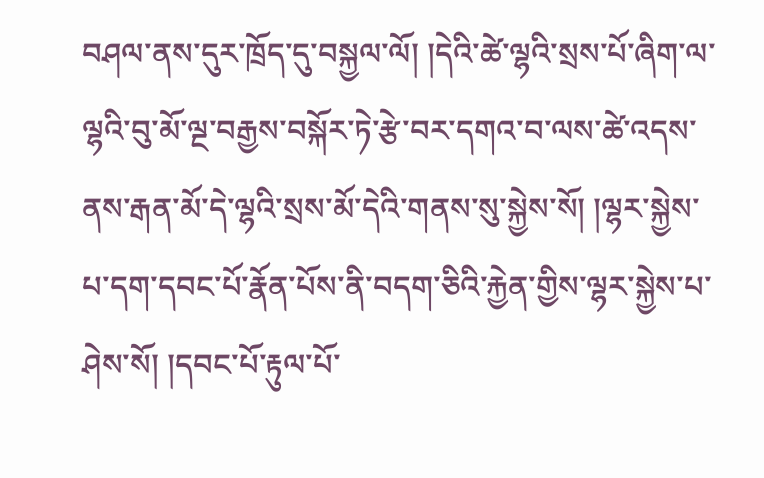བཤལ་ནས་དུར་ཁྲོད་དུ་བསྐྱལ་ལོ། །དེའི་ཚེ་ལྷའི་སྲས་པོ་ཞིག་ལ་ལྷའི་བུ་མོ་ལྔ་བརྒྱས་བསྐོར་ཏེ་རྩེ་བར་དགའ་བ་ལས་ཚེ་འདས་ནས་རྒན་མོ་དེ་ལྷའི་སྲས་མོ་དེའི་གནས་སུ་སྐྱེས་སོ། །ལྷར་སྐྱེས་པ་དག་དབང་པོ་རྣོན་པོས་ནི་བདག་ཅིའི་རྐྱེན་གྱིས་ལྷར་སྐྱེས་པ་ཤེས་སོ། །དབང་པོ་རྟུལ་པོ་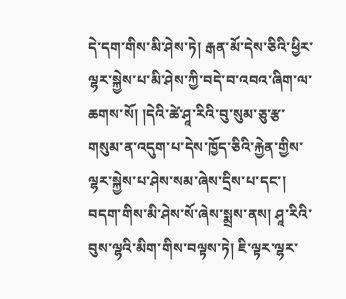དེ་དག་གིས་མི་ཤེས་ཏེ། རྒན་མོ་དེས་ཅིའི་ཕྱིར་ལྷར་སྐྱེས་པ་མི་ཤེས་ཀྱི་བདེ་བ་འབའ་ཞིག་ལ་ཆགས་སོ། །དེའི་ཚེ་ཤཱ་རིའི་བུ་སུམ་ཅུ་རྩ་གསུམ་ན་འདུག་པ་དེས་ཁྱོད་ཅིའི་རྐྱེན་གྱིས་ལྷར་སྐྱེས་པ་ཤེས་སམ་ཞེས་དྲིས་པ་དང་། བདག་གིས་མི་ཤེས་སོ་ཞེས་སྨྲས་ནས། ཤཱ་རིའི་བུས་ལྷའི་མིག་གིས་བལྟས་ཏེ། ཇི་ལྟར་ལྷར་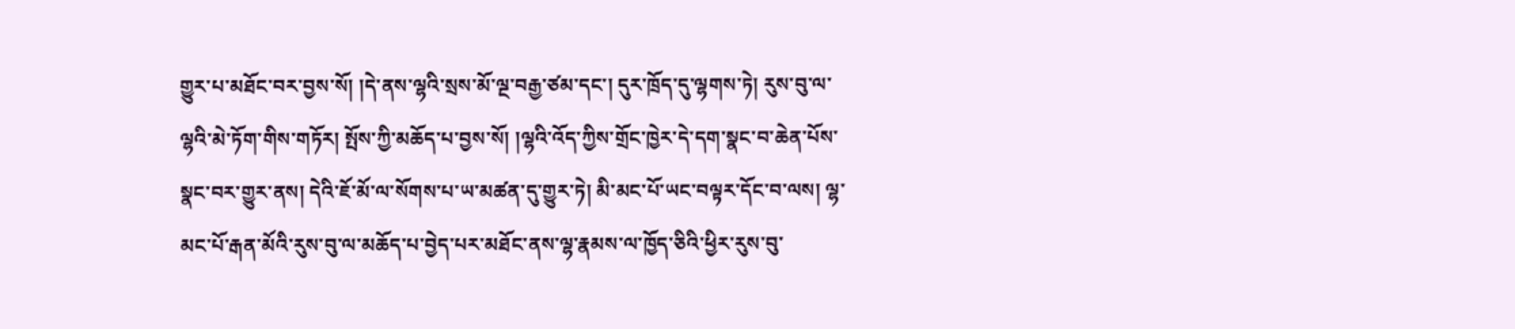གྱུར་པ་མཐོང་བར་བྱས་སོ། །དེ་ནས་ལྷའི་སྲས་མོ་ལྔ་བརྒྱ་ཙམ་དང་། དུར་ཁྲོད་དུ་ལྷགས་ཏེ། རུས་བུ་ལ་ལྷའི་མེ་ཏོག་གིས་གཏོར། སྤོས་ཀྱི་མཆོད་པ་བྱས་སོ། །ལྷའི་འོད་ཀྱིས་གྲོང་ཁྱེར་དེ་དག་སྣང་བ་ཆེན་པོས་སྣང་བར་གྱུར་ནས། དེའི་ཇོ་མོ་ལ་སོགས་པ་ཡ་མཚན་དུ་གྱུར་ཏེ། མི་མང་པོ་ཡང་བལྟར་དོང་བ་ལས། ལྷ་མང་པོ་རྒན་མོའི་རུས་བུ་ལ་མཆོད་པ་བྱེད་པར་མཐོང་ནས་ལྷ་རྣམས་ལ་ཁྱོད་ཅིའི་ཕྱིར་རུས་བུ་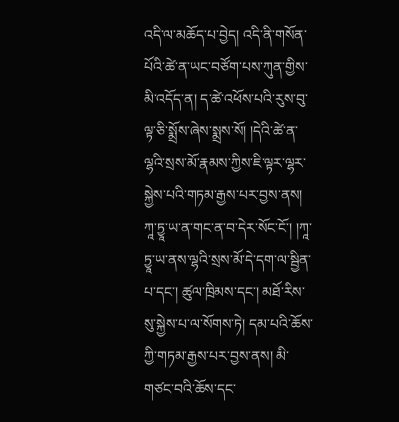འདི་ལ་མཆོད་པ་བྱེད། འདི་ནི་གསོན་པོའི་ཚེ་ན་ཡང་བཙོག་པས་ཀུན་གྱིས་མི་འདོད་ན། ད་ཚེ་འཕོས་པའི་རུས་བུ་ལྟ་ཅི་སྨྲོས་ཞེས་སྨྲས་སོ། །དེའི་ཚེ་ན་ལྷའི་སྲས་མོ་རྣམས་ཀྱིས་ཇི་ལྟར་ལྷར་སྐྱེས་པའི་གཏམ་རྒྱས་པར་བྱས་ནས། ཀཱ་ཏྱཱ་ཡ་ན་གང་ན་བ་དེར་སོང་ངོ་། །ཀཱ་ཏྱཱ་ཡ་ནས་ལྷའི་སྲས་མོ་དེ་དག་ལ་སྦྱིན་པ་དང་། ཚུལ་ཁྲིམས་དང་། མཐོ་རིས་སུ་སྐྱེས་པ་ལ་སོགས་ཏེ། དམ་པའི་ཆོས་ཀྱི་གཏམ་རྒྱས་པར་བྱས་ནས། མི་གཙང་བའི་ཆོས་དང་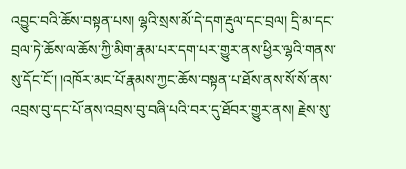འབྱུང་བའི་ཆོས་བསྟན་པས། ལྷའི་སྲས་མོ་དེ་དག་རྡུལ་དང་བྲལ། དྲི་མ་དང་བྲལ་ཏེ་ཆོས་ལ་ཆོས་ཀྱི་མིག་རྣམ་པར་དག་པར་གྱུར་ནས་ཕྱིར་ལྷའི་གནས་སུ་དོང་ངོ་། །འཁོར་མང་པོ་རྣམས་ཀྱང་ཆོས་བསྟན་པ་ཐོས་ནས་སོ་སོ་ནས་འབྲས་བུ་དང་པོ་ནས་འབྲས་བུ་བཞི་པའི་བར་དུ་ཐོབར་གྱུར་ནས། རྗེས་སུ་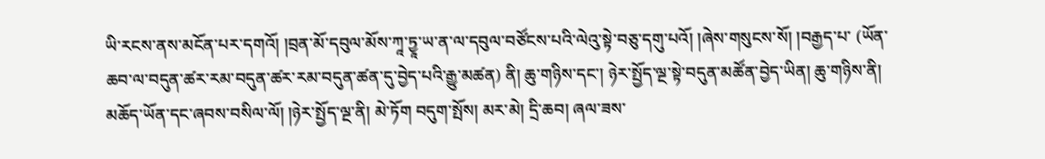ཡི་རངས་ནས་མངོན་པར་དགའོ། །བྲན་མོ་དབུལ་མོས་ཀཱ་ཏྱཱ་ཡ་ན་ལ་དབུལ་བཙོངས་པའི་ལེའུ་སྟེ་བཅུ་དགུ་པའོ། །ཞེས་གསུངས་སོ། །བརྒྱད་པ་ (ཡོན་ཆབ་ལ་བདུན་ཚར་རམ་བདུན་ཚར་རམ་བདུན་ཚན་དུ་བྱེད་པའི་རྒྱུ་མཚན) ནི། ཆུ་གཉིས་དང་། ཉེར་སྤྱོད་ལྔ་སྟེ་བདུན་མཚོན་བྱེད་ཡིན། ཆུ་གཉིས་ནི། མཆོད་ཡོན་དང་ཞབས་བསིལ་ལོ། །ཉེར་སྤྱོད་ལྔ་ནི། མེ་ཏོག བདུག་སྤོས། མར་མེ། དྲི་ཆབ། ཞལ་ཟས་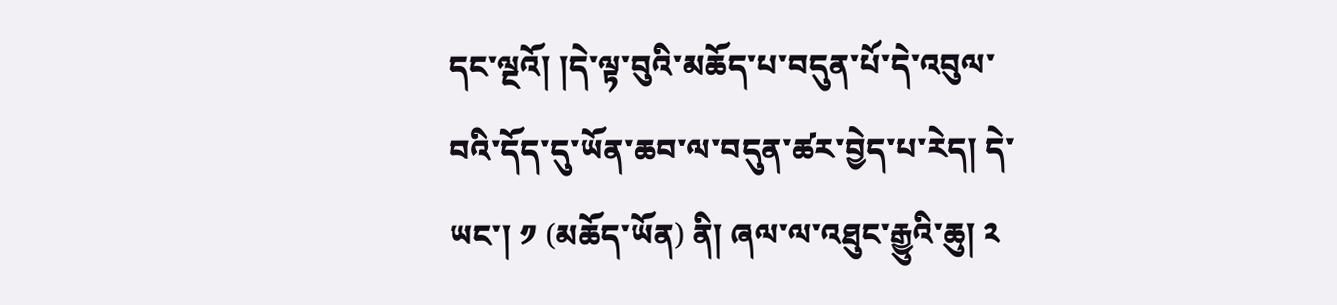དང་ལྔའོ། །དེ་ལྟ་བུའི་མཆོད་པ་བདུན་པོ་དེ་འབུལ་བའི་དོད་དུ་ཡོན་ཆབ་ལ་བདུན་ཚར་བྱེད་པ་རེད། དེ་ཡང་། ༡ (མཆོད་ཡོན) ནི། ཞལ་ལ་འཐུང་རྒྱུའི་ཆུ། ༢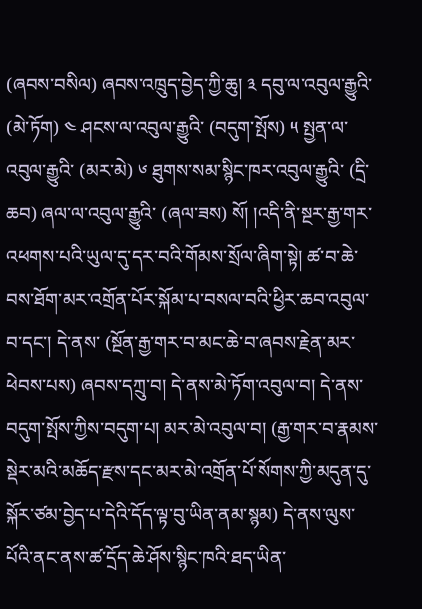(ཞབས་བསིལ) ཞབས་འཁྲུད་བྱེད་ཀྱི་ཆུ། ༣ དབུ་ལ་འབུལ་རྒྱུའི་ (མེ་ཏོག) ༤ ཤངས་ལ་འབུལ་རྒྱུའི་ (བདུག་སྤོས) ༥ སྤྱན་ལ་འབུལ་རྒྱུའི་ (མར་མེ) ༦ ཐུགས་སམ་སྙིང་ཁར་འབུལ་རྒྱུའི་ (དྲི་ཆབ) ཞལ་ལ་འབུལ་རྒྱུའི་ (ཞལ་ཟས) སོ། །འདི་ནི་སྔར་རྒྱ་གར་འཕགས་པའི་ཡུལ་དུ་དར་བའི་གོམས་སྲོལ་ཞིག་སྟེ། ཚ་བ་ཆེ་བས་ཐོག་མར་འགྲོན་པོར་སྐོམ་པ་བསལ་བའི་ཕྱིར་ཆབ་འབུལ་བ་དང་། དེ་ནས་ (སྔོན་རྒྱ་གར་བ་མང་ཆེ་བ་ཞབས་རྗེན་མར་ཕེབས་པས) ཞབས་དཀྲུ་བ། དེ་ནས་མེ་ཏོག་འབུལ་བ། དེ་ནས་བདུག་སྤོས་ཀྱིས་བདུག་པ། མར་མེ་འབུལ་བ། (རྒྱ་གར་བ་རྣམས་སྡེར་མའི་མཆོད་རྫས་དང་མར་མེ་འགྲོན་པོ་སོགས་ཀྱི་མདུན་དུ་སྐོར་ཙམ་བྱེད་པ་དེའི་དོད་ལྟ་བུ་ཡིན་ནམ་སྙམ) དེ་ནས་ལུས་པོའི་ནང་ནས་ཚ་དྲོད་ཆེ་ཤོས་སྙིང་ཁའི་ཐད་ཡིན་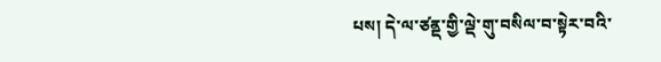པས། དེ་ལ་ཙནྡ་གྱི་ལྡེ་གུ་བསིལ་བ་སྟེར་བའི་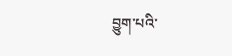བྱུག་པའི་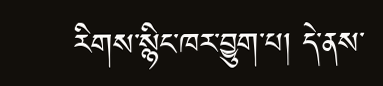རིགས་སྙིང་ཁར་བྱུག་པ། དེ་ནས་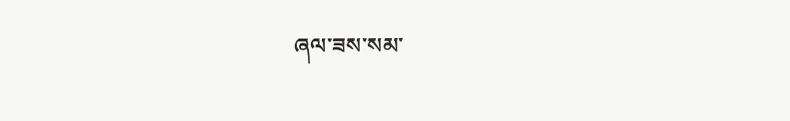ཞལ་ཟས་སམ་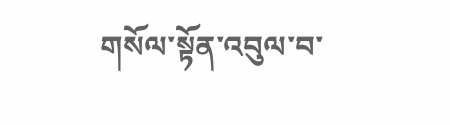གསོལ་སྟོན་འབུལ་བ་